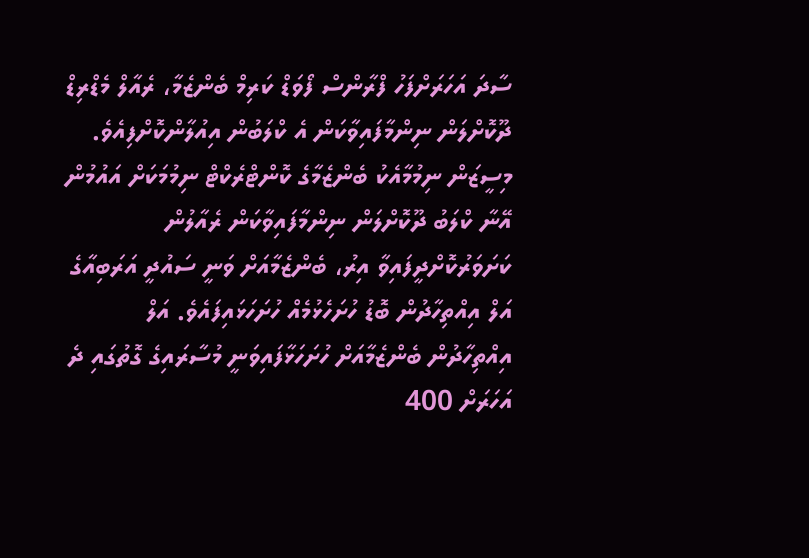ސާދަ އަހަރަށްފަހު ފްރާންސް ފޯވަޑް ކަރިމް ބެންޒެމާ، ރެއާލް މެޑްރިޑް ދޫކޮށްލަން ނިންމާފައިވާކަން އެ ކްލަބުން އިއުލާންކޮށްފިއެވެ.
މިސީޒަން ނިމުމާއެކު ބެންޒެމާގެ ކޮންޓްރެކްޓް ނިމުމަކަށް އައުމުން އޭނާ ކްލަބު ދޫކޮށްލަން ނިންމާފައިވާކަން ރެއާލުން ކަށަވަރުކޮށްދީފައިވާ އިރު، ބެންޒެމާއަށް ވަނީ ސައުދީ އަރަބިއާގެ އަލް އިއްތިހާދުން ބޮޑު ހުށަހެޅުމެއް ހުށަހަޅައިފައެވެ. އަލް އިއްތިހާދުން ބެންޒެމާއަށް ހުށަހަޅާފައިވަނީ މުސާރައިގެ ގޮތުގައި ދެ އަހަރަށް 400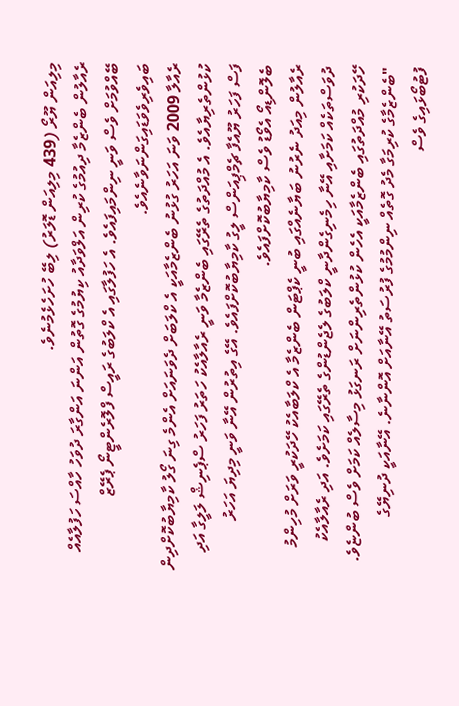މިލިއަން ޔޫރޯ (439 މިލިއަން ޑޮލަރު) ލިބޭ ހުށަހެޅެމުނެވެ.
ރެއާލުން ބެންޒެމާ ދިއުމުގެ ކުރިން އަލްވަދާއު ކިޔުމުގެ ގޮތުން އަންނަ އަންގާރަ ދުވަހު ހާއްސަ ހަފުލާއެއް ބޭއްވުމަށް ވެސް ވަނީ ނިންމައިފައެވެ. އެ ހަފުލާގައި އެ ކްލަބުގެ ރައީސް ފްލޮރެންޓީނޯ ޕެރޭޒް ބައިވެރިވެވަޑައިގަންނަވާނެއެވެ.
ރެއާލާ 2009 ވަނަ އަހަރު ގުޅުނު ބެންޒެމާއަކީ އެ ކްލަބަށް ދެވަނައަށް އެންމެ ގިނަ ގޯލު ކާމިޔާބުކޮށްދިން ކުޅުންތެރިޔާއެވެ. އެ މުއްދަތުގެ ތެރޭގައި ބެންޒެމާ ވަނީ ރެއާލާއެކު ހަތަރު ފަހަރު ސްޕެނިޝް ލަލީގާ އަދި ފަސް ފަހަރު ޔޫއެފާ ޗެމްޕިއަންސް ލީގު ކާމިޔާބުކޮށްފައެވެ. އޭގެ އިތުރުން އޭނާ ވަނީ މިދިޔަ އަހަރު ބެލޮންޑިއޯ އެވޯޑު ވެސް ކާމިޔާބުކޮށްފައެވެ.
ރެއާލުން މިއަދު ނެރުނު ބަޔާނެއްގައި ބުނީ ކެޕްޓަން ބެންޒެމާ އެ ކްލަބާއެކު ހޭދަކުރީ ވަރަށް މުހިންމު ދުވަސްތަކެއް ކަމަށާއި އޭނާ ހިމެނިގެންދާނީ ކްލަބުގެ ލެޖެންޑުންގެ ތެރޭގައި ކަމަށެވެ. އަދި ރެއާލާއެކު ހޭދަކުރި މުއްދަތުގައި ބެންޒެމާއަކީ އެހެން ކުޅުންތެރިންނަށް ރަނގަޅު މިސާލެއް ކަމަށް ވެސް ބުންޏެވެ.
"ބެންޒެމާގެ ކުރިމަގާ މެދު ގޮތެއް ނިންމުމުގެ ފުރުސަތު އޭނާއަށް އޮންނާނެ. އޭނާއަކީ ދުނިޔޭގެ ފުޓުބޯޅައިގެ ވެސް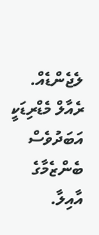ލެޖެންޑެއް. ރެއާލް މެޑްރިޑަކީ އަބަދުވެސް ބެންޒެމާގެ އާއިލާ.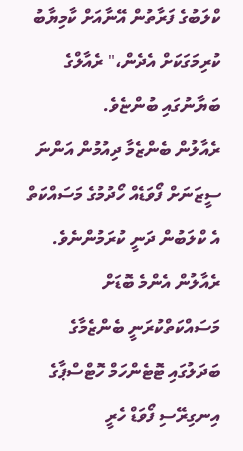ކްލަބުގެ ފަރާތުން އޭނާއަށް ކާމިޔާބު ކުރިމަގަކަށް އެދެން،" ރެއާލްގެ ބަޔާނުގައި ބުންޏެވެ.
ރެއާލުން ބެންޒެމާ ދިއުމުން އަންނަ ސީޒަނަށް ފޯވަޑެއް ހޯދުމުގެ މަސައްކަތް އެ ކްލަބުން ދަނީ ކުރަމުންނެވެ. ރެއާލުން އެންމެ ބޮޑަށް މަސައްކަތްކުރަނީ ބެންޒެމާގެ ބަދަލުގައި ޓޮޓެންހަމް ހޮޓްސްޕާގެ އިނގިރޭސި ފޯވަޑް ހެރީ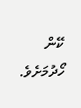ކޭން ހޯދުމަށެވެ.